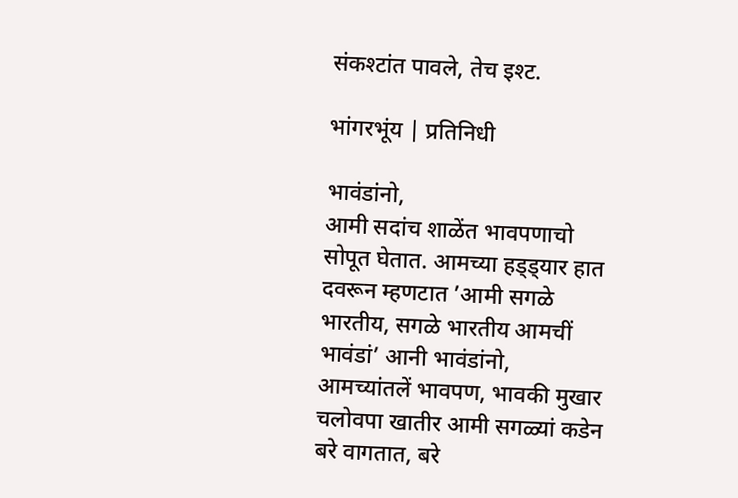संकश्टांत पावले, तेच इश्ट.

भांगरभूंय | प्रतिनिधी

भावंडांनो,
आमी सदांच शाळेंत भावपणाचो सोपूत घेतात. आमच्या हड्ड्यार हात दवरून म्हणटात ’आमी सगळे भारतीय, सगळे भारतीय आमचीं भावंडां’ आनी भावंडांनो, आमच्यांतलें भावपण, भावकी मुखार चलोवपा खातीर आमी सगळ्यां कडेन बरे वागतात, बरे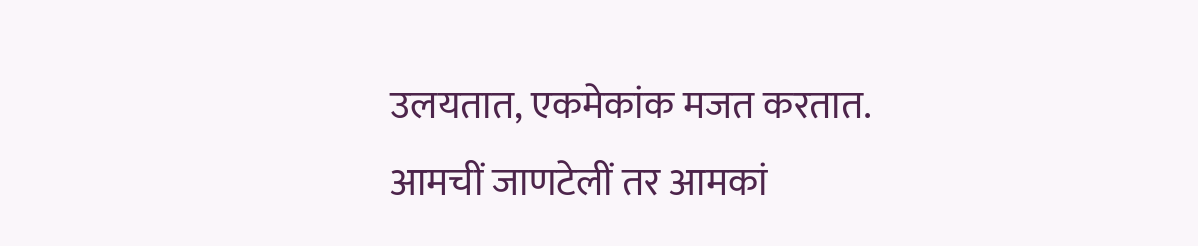उलयतात, एकमेकांक मजत करतात. आमचीं जाणटेलीं तर आमकां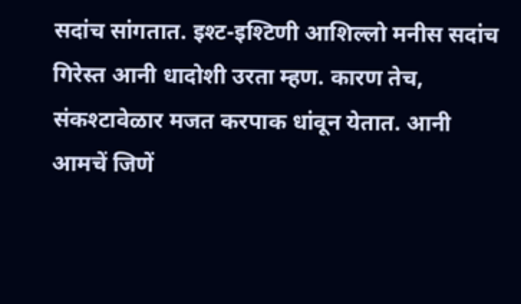सदांच सांगतात. इश्ट-इश्टिणी आशिल्लो मनीस सदांच गिरेस्त आनी धादोशी उरता म्हण. कारण तेच, संकश्टावेळार मजत करपाक धांवून येतात. आनी आमचें जिणें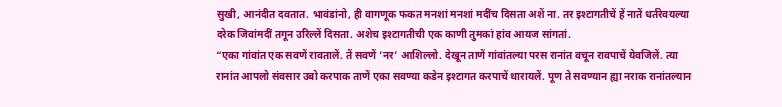सुखी, आनंदीत दवतात. भावंडांनो, ही वागणूक फकत मनशां मनशां मदींच दिसता अशें ना. तर इश्टागतीचें हें नातें धर्तरेवयल्या दरेक जिवांमदीं तगून उरिल्लें दिसता. अशेच इश्टागतीची एक काणी तुमकां हांव आयज सांगतां.
“एका गांवांत एक सवणें रावतालें. तें सवणें ’नर’ आशिल्लो. देखून ताणें गांवांतल्या परस रानांत वचून रावपाचें येवजिलें. त्या रानांत आपलो संवसार उबो करपाक ताणें एका सवण्या कडेन इश्टागत करपाचें थारायलें. पूण ते सवण्यान ह्या नराक रानांतल्यान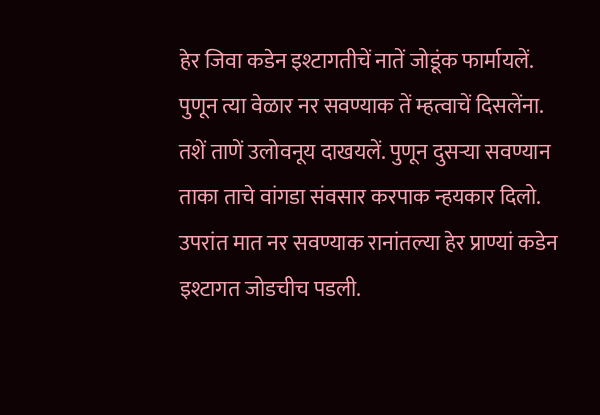हेर जिवा कडेन इश्टागतीचें नातें जोडूंक फार्मायलें. पुणून त्या वेळार नर सवण्याक तें म्हत्वाचें दिसलेंना. तशें ताणें उलोवनूय दाखयलें. पुणून दुसऱ्या सवण्यान ताका ताचे वांगडा संवसार करपाक न्हयकार दिलो. उपरांत मात नर सवण्याक रानांतल्या हेर प्राण्यां कडेन इश्टागत जोडचीच पडली.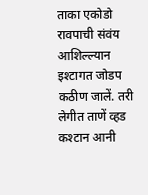ताका एकोडो रावपाची संवंय आशिल्ल्यान इश्टागत जोडप कठीण जालें. तरी लेगीत ताणें व्हड कश्टान आनी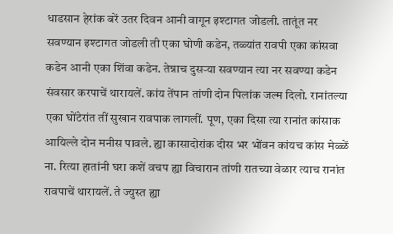धाडसान हेरांक बरें उतर दिवन आनी वागून इश्टागत जोडली. तातूंत नर सवण्यान इश्टागत जोडली ती एका घोणी कडेन, तळ्यांत रावपी एका कांसवा कडेन आनी एका शिंवा कडेन. तेन्नाच दुसऱ्या सवण्यान त्या नर सवण्या कडेन संवसार करपाचें थारायलें. कांय तेंपान तांणी दोन पिलांक जल्म दिलो. रानांतल्या एका घोंटेरांत तीं सुखान रावपाक लागलीं. पूण, एका दिसा त्या रानांत कांसाक आयिल्ले दोन मनीस पावले. ह्या कासादोरांक दीस भर भोंवन कांयच कांस मेळ्ळें ना. रित्या हातांनी घरा कशें वचप ह्या विचारान तांणी रातच्या वेळार त्याच रानांत रावपाचें थारायलें. ते ज्युस्त ह्या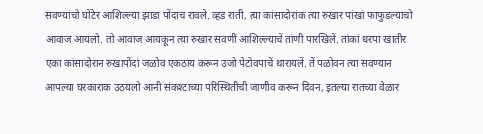सवण्यांचो घोंटेर आशिल्ल्या झाडा पोंदाच रावले. व्हड राती, त्या कांसादोरांक त्या रुखार पांखां फाफुडल्याचो आवाज आयलो. तो आवाज आयकून त्या रुखार सवणीं आशिल्ल्याचें तांणी पारखिलें. तांकां धरपा खातीर एका कांसादोरान रुखापोंदां जळोव एकठांय करून उजो पेटोवपाचें थारायलें. तें पळोवन त्या सवण्यान आपल्या घरकाराक उठयलो आनी संकश्टाच्या परिस्थितीची जाणीव करून दिवन, इतल्या रातच्या वेळार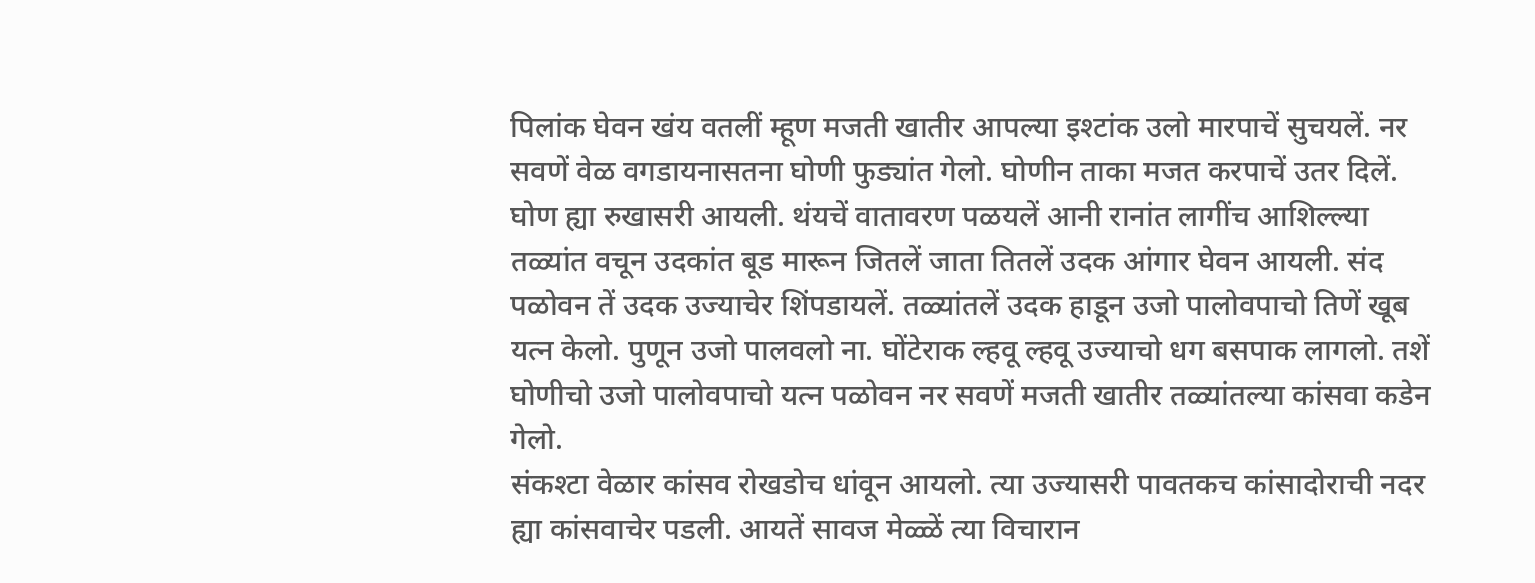पिलांक घेवन खंय वतलीं म्हूण मजती खातीर आपल्या इश्टांक उलो मारपाचें सुचयलें. नर सवणें वेळ वगडायनासतना घोणी फुड्यांत गेलो. घोणीन ताका मजत करपाचें उतर दिलें. घोण ह्या रुखासरी आयली. थंयचें वातावरण पळयलें आनी रानांत लागींच आशिल्ल्या तळ्यांत वचून उदकांत बूड मारून जितलें जाता तितलें उदक आंगार घेवन आयली. संद पळोवन तें उदक उज्याचेर शिंपडायलें. तळ्यांतलें उदक हाडून उजो पालोवपाचो तिणें खूब यत्न केलो. पुणून उजो पालवलो ना. घोंटेराक ल्हवू ल्हवू उज्याचो धग बसपाक लागलो. तशें घोणीचो उजो पालोवपाचो यत्न पळोवन नर सवणें मजती खातीर तळ्यांतल्या कांसवा कडेन गेलो.
संकश्टा वेळार कांसव रोखडोच धांवून आयलो. त्या उज्यासरी पावतकच कांसादोराची नदर ह्या कांसवाचेर पडली. आयतें सावज मेळ्ळें त्या विचारान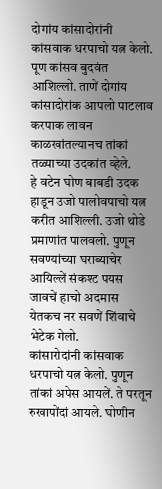दोगांय कांसादोरांनी कांसवाक धरपाचो यत्न केलो. पूण कांसव बुदवंत आशिल्लो. ताणें दोगांय कांसादोरांक आपलो पाटलाव करपाक लावन काळखांतल्यानच तांकां तळ्याच्या उदकांत व्हेले.
हे वटेन घोण बाबडी उदक हाडून उजो पालोवपाचो यत्न करीत आशिल्ली. उजो थोडे प्रमाणांत पालवलो. पुणून सवण्यांच्या घराब्याचेर आयिल्लें संकश्ट पयस जावचें हाचो अदमास येतकच नर सवणें शिंवाचे भेटेक गेलो.
कांसारोदांनी कांसवाक धरपाचो यत्न केलो. पुणून तांकां अपेस आयलें. ते परतून रुखापोंदां आयले. घोणीन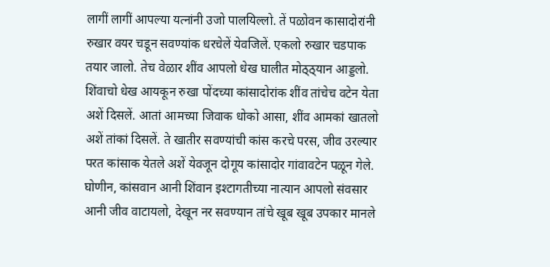लागीं लागीं आपल्या यत्नांनी उजो पालयिल्लो. तें पळोवन कासादोरांनी रुखार वयर चडून सवण्यांक धरचेलें येवजिलें. एकलो रुखार चडपाक तयार जालो. तेच वेळार शींव आपलो धेख घालीत मोठ्ठ्यान आड्डलो. शिंवाचो धेख आयकून रुखा पोंदच्या कांसादोरांक शींव तांचेच वटेन येता अशें दिसलें. आतां आमच्या जिवाक धोको आसा, शींव आमकां खातलो अशें तांकां दिसलें. ते खातीर सवण्यांची कांस करचे परस, जीव उरल्यार परत कांसाक येतले अशें येवजून दोगूय कांसादोर गांवावटेन पळून गेले.
घोणीन, कांसवान आनी शिंवान इश्टागतीच्या नात्यान आपलो संवसार आनी जीव वाटायलो, देखून नर सवण्यान तांचे खूब खूब उपकार मानले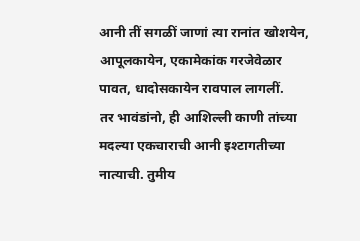आनी तीं सगळीं जाणां त्या रानांत खोशयेन, आपूलकायेन, एकामेकांक गरजेवेळार पावत, धादोसकायेन रावपाल लागलीं.
तर भावंडांनो, ही आशिल्ली काणी तांच्या मदल्या एकचाराची आनी इश्टागतीच्या नात्याची. तुमीय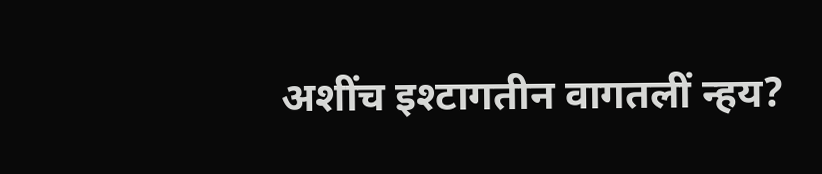अशींच इश्टागतीन वागतलीं न्हय?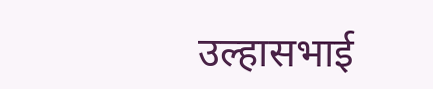उल्हासभाई